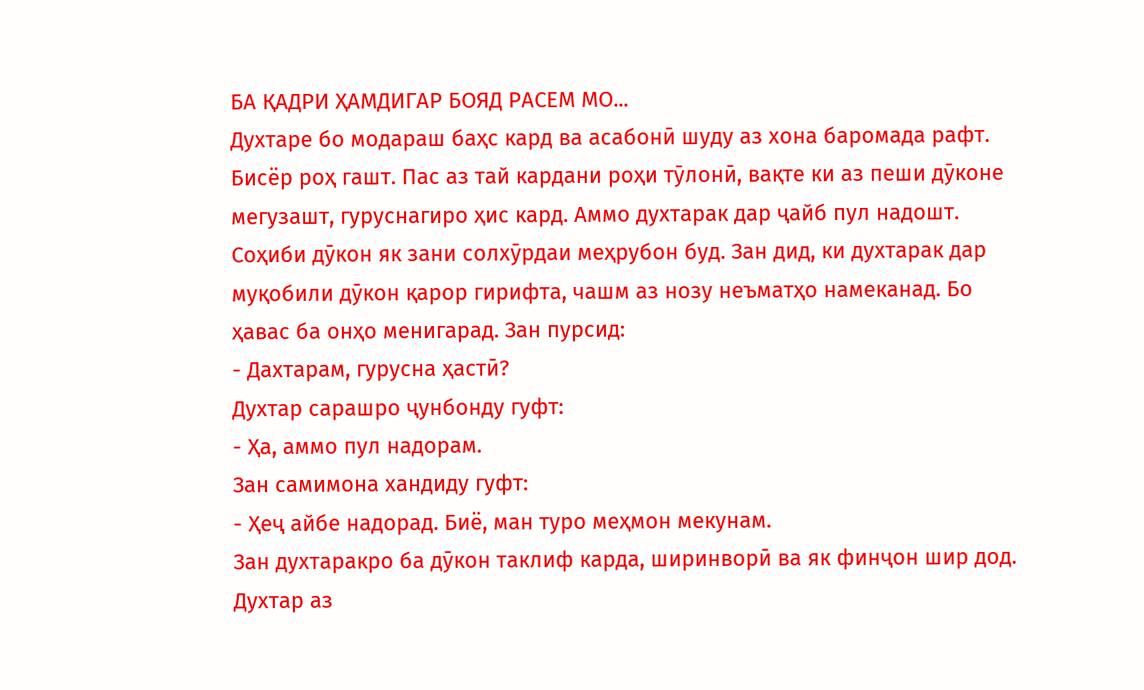БА ҚАДРИ ҲАМДИГАР БОЯД РАСЕМ МО...
Духтаре бо модараш баҳс кард ва асабонӣ шуду аз хона баромада рафт. Бисёр роҳ гашт. Пас аз тай кардани роҳи тӯлонӣ, вақте ки аз пеши дӯконе мегузашт, гуруснагиро ҳис кард. Аммо духтарак дар ҷайб пул надошт.
Соҳиби дӯкон як зани солхӯрдаи меҳрубон буд. Зан дид, ки духтарак дар муқобили дӯкон қарор гирифта, чашм аз нозу неъматҳо намеканад. Бо ҳавас ба онҳо менигарад. Зан пурсид:
- Дахтарам, гурусна ҳастӣ?
Духтар сарашро ҷунбонду гуфт:
- Ҳа, аммо пул надорам.
Зан самимона хандиду гуфт:
- Ҳеҷ айбе надорад. Биё, ман туро меҳмон мекунам.
Зан духтаракро ба дӯкон таклиф карда, ширинворӣ ва як финҷон шир дод. Духтар аз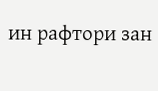ин рафтори зан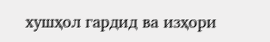хушҳол гардид ва изҳори